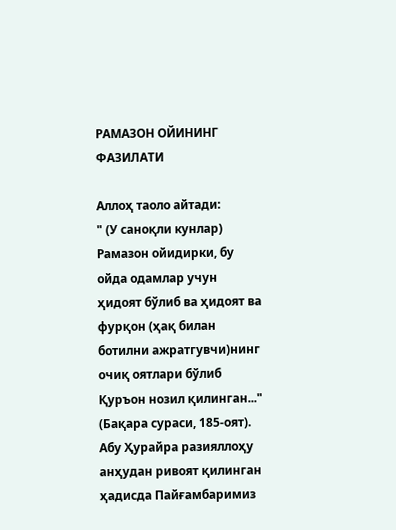РАМАЗОН ОЙИНИНГ ФАЗИЛАТИ

Аллоҳ таоло айтади:
" (У саноқли кунлар) Рамазон ойидирки, бу ойда одамлар учун ҳидоят бўлиб ва ҳидоят ва фурқон (ҳақ билан ботилни ажратгувчи)нинг очиқ оятлари бўлиб Қуръон нозил қилинган..." (Бақара сураси, 185-оят).
Абу Ҳурайра разияллоҳу анҳудан ривоят қилинган ҳадисда Пайғамбаримиз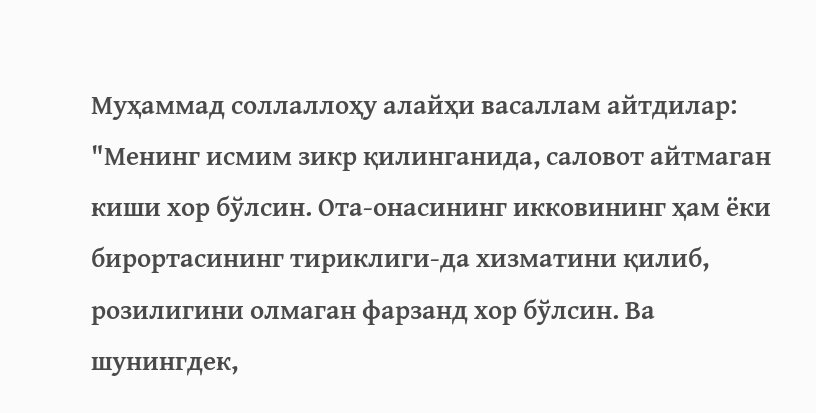Муҳаммад соллаллоҳу алайҳи васаллам айтдилар: "Менинг исмим зикр қилинганида, саловот айтмаган киши хор бўлсин. Ота-онасининг икковининг ҳам ёки бирортасининг тириклиги-да хизматини қилиб, розилигини олмаган фарзанд хор бўлсин. Ва шунингдек,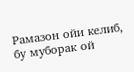Рамазон ойи келиб, бу муборак ой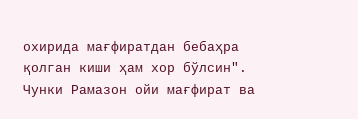охирида мағфиратдан бебаҳра қолган киши ҳам хор бўлсин". Чунки Рамазон ойи мағфират ва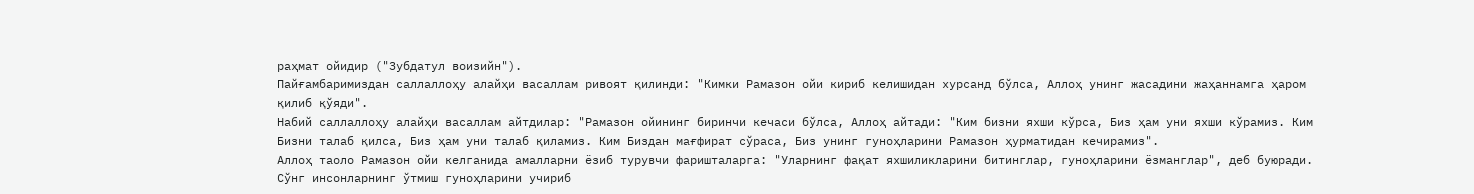раҳмат ойидир ("Зубдатул воизийн").
Пайғамбаримиздан саллаллоҳу алайҳи васаллам ривоят қилинди: "Кимки Рамазон ойи кириб келишидан хурсанд бўлса, Аллоҳ унинг жасадини жаҳаннамга ҳаром қилиб қўяди".
Набий саллаллоҳу алайҳи васаллам айтдилар: "Рамазон ойининг биринчи кечаси бўлса, Аллоҳ айтади: "Ким бизни яхши кўрса, Биз ҳам уни яхши кўрамиз. Ким Бизни талаб қилса, Биз ҳам уни талаб қиламиз. Ким Биздан мағфират сўраса, Биз унинг гуноҳларини Рамазон ҳурматидан кечирамиз".
Аллоҳ таоло Рамазон ойи келганида амалларни ёзиб турувчи фаришталарга: "Уларнинг фақат яхшиликларини битинглар, гуноҳларини ёзманглар", деб буюради. Сўнг инсонларнинг ўтмиш гуноҳларини учириб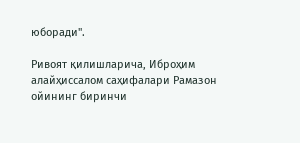юборади".

Ривоят қилишларича, Иброҳим алайҳиссалом саҳифалари Рамазон ойининг биринчи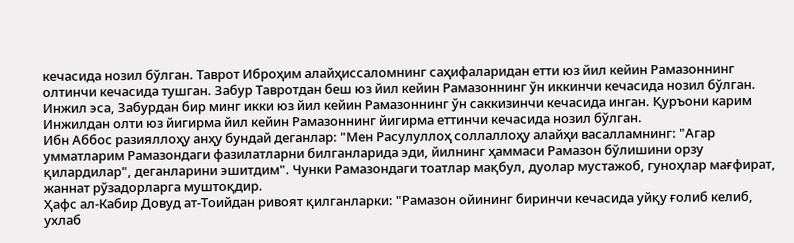кечасида нозил бўлган. Таврот Иброҳим алайҳиссаломнинг саҳифаларидан етти юз йил кейин Рамазоннинг олтинчи кечасида тушган. Забур Тавротдан беш юз йил кейин Рамазоннинг ўн иккинчи кечасида нозил бўлган. Инжил эса, Забурдан бир минг икки юз йил кейин Рамазоннинг ўн саккизинчи кечасида инган. Қуръони карим Инжилдан олти юз йигирма йил кейин Рамазоннинг йигирма еттинчи кечасида нозил бўлган.
Ибн Аббос разияллоҳу анҳу бундай деганлар: "Мен Расулуллоҳ соллаллоҳу алайҳи васалламнинг: "Агар умматларим Рамазондаги фазилатларни билганларида эди, йилнинг ҳаммаси Рамазон бўлишини орзу қилардилар", деганларини эшитдим". Чунки Рамазондаги тоатлар мақбул, дуолар мустажоб, гуноҳлар мағфират, жаннат рўзадорларга муштоқдир.
Ҳафс ал-Кабир Довуд ат-Тоийдан ривоят қилганларки: "Рамазон ойининг биринчи кечасида уйқу ғолиб келиб, ухлаб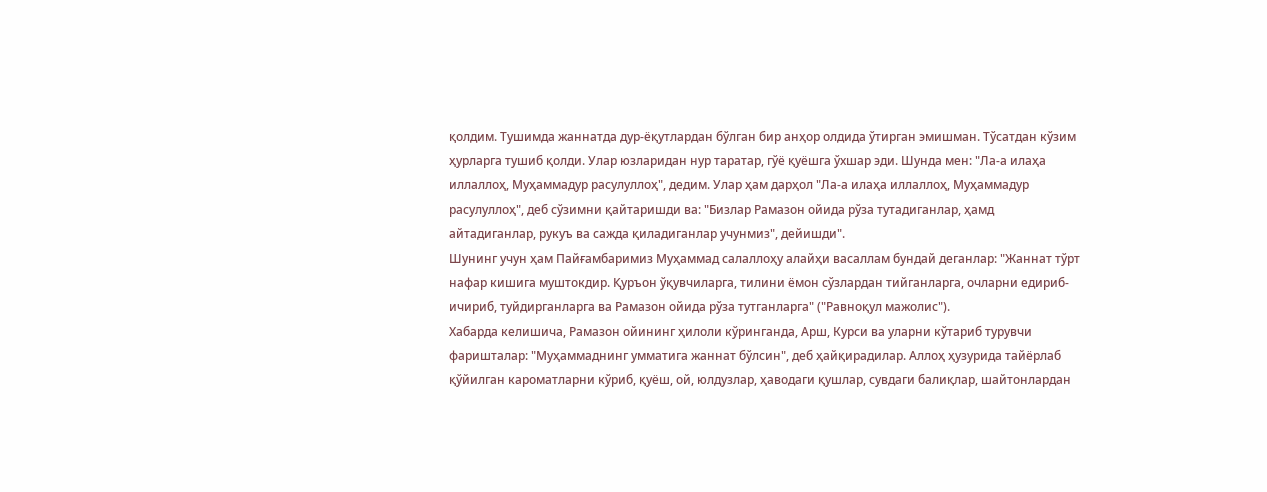қолдим. Тушимда жаннатда дур-ёқутлардан бўлган бир анҳор олдида ўтирган эмишман. Тўсатдан кўзим ҳурларга тушиб қолди. Улар юзларидан нур таратар, гўё қуёшга ўхшар эди. Шунда мен: "Ла-а илаҳа иллаллоҳ, Муҳаммадур расулуллоҳ", дедим. Улар ҳам дарҳол "Ла-а илаҳа иллаллоҳ, Муҳаммадур расулуллоҳ", деб сўзимни қайтаришди ва: "Бизлар Рамазон ойида рўза тутадиганлар, ҳамд айтадиганлар, рукуъ ва сажда қиладиганлар учунмиз", дейишди".
Шунинг учун ҳам Пайғамбаримиз Муҳаммад салаллоҳу алайҳи васаллам бундай деганлар: "Жаннат тўрт нафар кишига муштокдир. Қуръон ўқувчиларга, тилини ёмон сўзлардан тийганларга, очларни едириб-ичириб, туйдирганларга ва Рамазон ойида рўза тутганларга" ("Равноқул мажолис").
Хабарда келишича, Рамазон ойининг ҳилоли кўринганда, Арш, Курси ва уларни кўтариб турувчи фаришталар: "Муҳаммаднинг умматига жаннат бўлсин", деб ҳайқирадилар. Аллоҳ ҳузурида тайёрлаб қўйилган кароматларни кўриб, қуёш, ой, юлдузлар, ҳаводаги қушлар, сувдаги балиқлар, шайтонлардан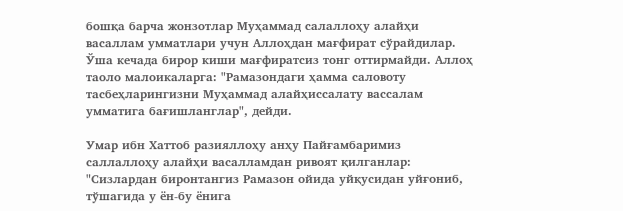бошқа барча жонзотлар Муҳаммад салаллоҳу алайҳи васаллам умматлари учун Аллоҳдан мағфират сўрайдилар. Ўша кечада бирор киши мағфиратсиз тонг оттирмайди. Аллоҳ таоло малоикаларга: "Рамазондаги ҳамма саловоту тасбеҳларингизни Муҳаммад алайҳиссалату вассалам умматига бағишланглар", дейди.

Умар ибн Хаттоб разияллоҳу анҳу Пайғамбаримиз саллаллоҳу алайҳи васалламдан ривоят қилганлар: "Сизлардан биронтангиз Рамазон ойида уйқусидан уйғониб, тўшагида у ён-бу ёнига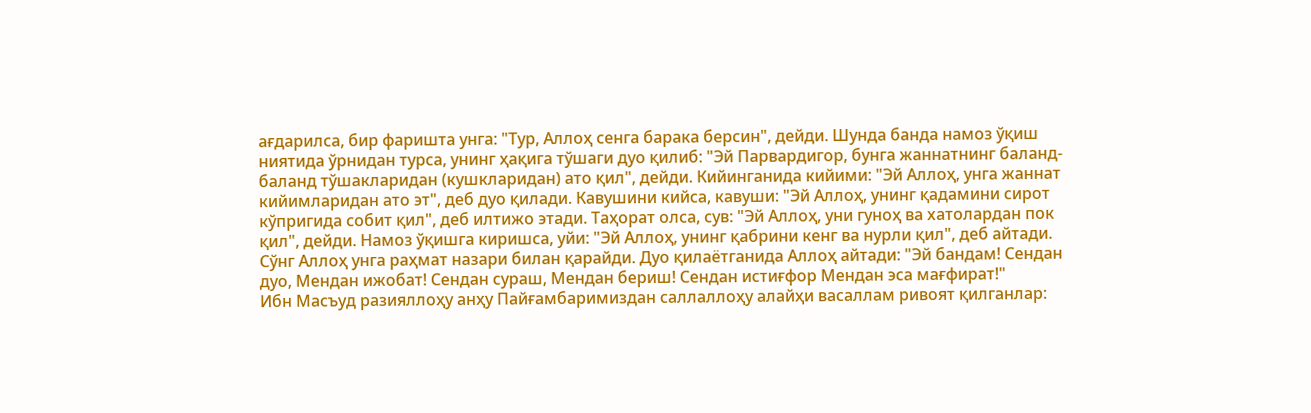ағдарилса, бир фаришта унга: "Тур, Аллоҳ сенга барака берсин", дейди. Шунда банда намоз ўқиш ниятида ўрнидан турса, унинг ҳақига тўшаги дуо қилиб: "Эй Парвардигор, бунга жаннатнинг баланд-баланд тўшакларидан (кушкларидан) ато қил", дейди. Кийинганида кийими: "Эй Аллоҳ, унга жаннат кийимларидан ато эт", деб дуо қилади. Кавушини кийса, кавуши: "Эй Аллоҳ, унинг қадамини сирот кўпригида собит қил", деб илтижо этади. Таҳорат олса, сув: "Эй Аллоҳ, уни гуноҳ ва хатолардан пок қил", дейди. Намоз ўқишга киришса, уйи: "Эй Аллоҳ, унинг қабрини кенг ва нурли қил", деб айтади. Сўнг Аллоҳ унга раҳмат назари билан қарайди. Дуо қилаётганида Аллоҳ айтади: "Эй бандам! Сендан дуо, Мендан ижобат! Сендан сураш, Мендан бериш! Сендан истиғфор Мендан эса мағфират!"
Ибн Масъуд разияллоҳу анҳу Пайғамбаримиздан саллаллоҳу алайҳи васаллам ривоят қилганлар: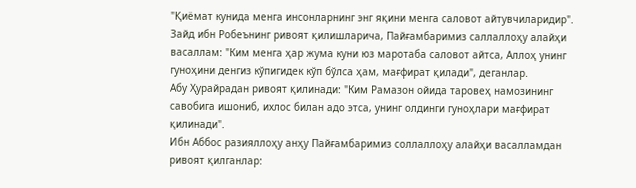"Қиёмат кунида менга инсонларнинг энг яқини менга саловот айтувчиларидир". Зайд ибн Робеънинг ривоят қилишларича, Пайғамбаримиз саллаллоҳу алайҳи васаллам: "Ким менга ҳар жума куни юз маротаба саловот айтса, Аллоҳ унинг гуноҳини денгиз кўпигидек кўп бўлса ҳам, мағфират қилади", деганлар.
Абу Ҳурайрадан ривоят қилинади: "Ким Рамазон ойида таровеҳ намозининг савобига ишониб, ихлос билан адо этса, унинг олдинги гуноҳлари мағфират қилинади".
Ибн Аббос разияллоҳу анҳу Пайғамбаримиз соллаллоҳу алайҳи васалламдан ривоят қилганлар: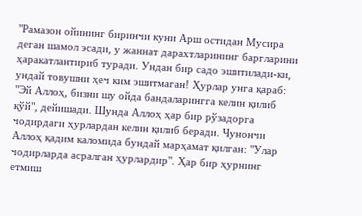"Рамазон ойининг биринчи куни Арш остидан Мусира деган шамол эсади, у жаннат дарахтларининг баргларини ҳаракатлантириб туради. Ундан бир садо эшитилади-ки, ундай товушни ҳеч ким эшитмаган! Ҳурлар унга қараб: "Эй Аллоҳ, бизни шу ойда бандаларингга келин қилиб қўй", дейишади. Шунда Аллоҳ ҳар бир рўзадорга чодирдаги ҳурлардан келин қилиб беради. Чунончи Аллоҳ қадим каломида бундай марҳамат қилган: "Улар чодирларда асралган ҳурлардир". Ҳар бир ҳурнинг етмиш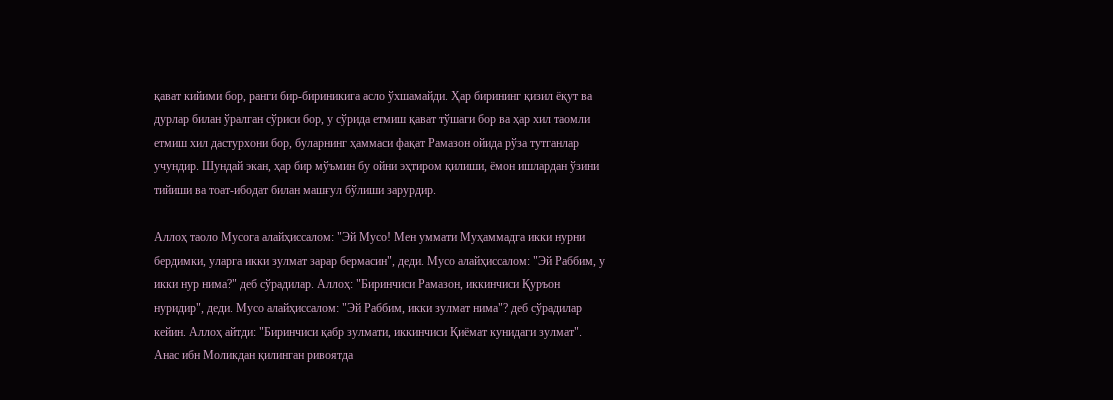қават кийими бор, ранги бир-бириникига асло ўхшамайди. Ҳар бирининг қизил ёқут ва дурлар билан ўралган сўриси бор, у сўрида етмиш қават тўшаги бор ва ҳар хил таомли етмиш хил дастурхони бор, буларнинг ҳаммаси фақат Рамазон ойида рўза тутганлар учундир. Шундай экан, ҳар бир мўъмин бу ойни эҳтиром қилиши, ёмон ишлардан ўзини тийиши ва тоат-ибодат билан машғул бўлиши зарурдир.

Аллоҳ таоло Мусога алайҳиссалом: "Эй Мусо! Мен уммати Муҳаммадга икки нурни бердимки, уларга икки зулмат зарар бермасин", деди. Мусо алайҳиссалом: "Эй Раббим, у икки нур нима?" деб сўрадилар. Аллоҳ: "Биринчиси Рамазон, иккинчиси Қуръон нуридир", деди. Мусо алайҳиссалом: "Эй Раббим, икки зулмат нима"? деб сўрадилар кейин. Аллоҳ айтди: "Биринчиси қабр зулмати, иккинчиси Қиёмат кунидаги зулмат".
Анас ибн Моликдан қилинган ривоятда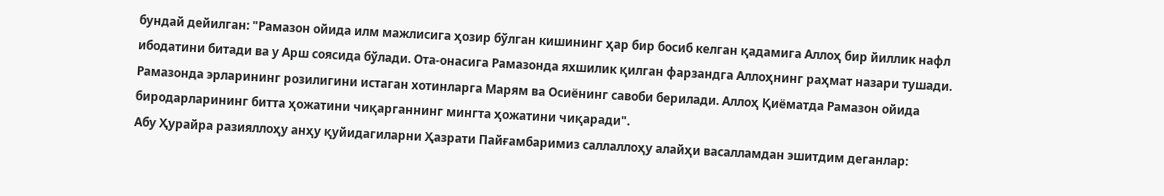бундай дейилган: "Рамазон ойида илм мажлисига ҳозир бўлган кишининг ҳар бир босиб келган қадамига Аллоҳ бир йиллик нафл ибодатини битади ва у Арш соясида бўлади. Ота-онасига Рамазонда яхшилик қилган фарзандга Аллоҳнинг раҳмат назари тушади. Рамазонда эрларининг розилигини истаган хотинларга Марям ва Осиёнинг савоби берилади. Аллоҳ Қиёматда Рамазон ойида биродарларининг битта ҳожатини чиқарганнинг мингта ҳожатини чиқаради".
Абу Ҳурайра разияллоҳу анҳу қуйидагиларни Ҳазрати Пайғамбаримиз саллаллоҳу алайҳи васалламдан эшитдим деганлар: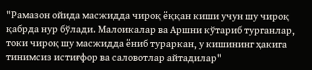"Рамазон ойида масжидда чироқ ёққан киши учун шу чироқ қабрда нур бўлади. Малоикалар ва Аршни кўтариб турганлар, токи чироқ шу масжидда ёниб тураркан, у кишининг ҳакига тинимсиз истиғфор ва саловотлар айтадилар"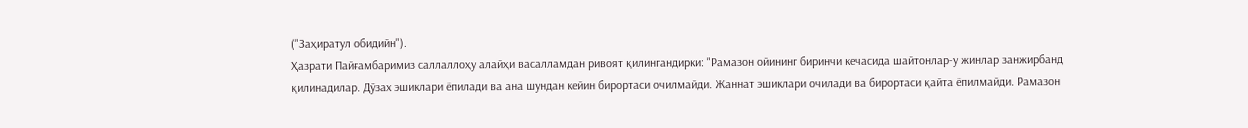("Заҳиратул обидийн").
Ҳазрати Пайғамбаримиз саллаллоҳу алайҳи васалламдан ривоят қилингандирки: "Рамазон ойининг биринчи кечасида шайтонлар-у жинлар занжирбанд қилинадилар. Дўзах эшиклари ёпилади ва ана шундан кейин бирортаси очилмайди. Жаннат эшиклари очилади ва бирортаси қайта ёпилмайди. Рамазон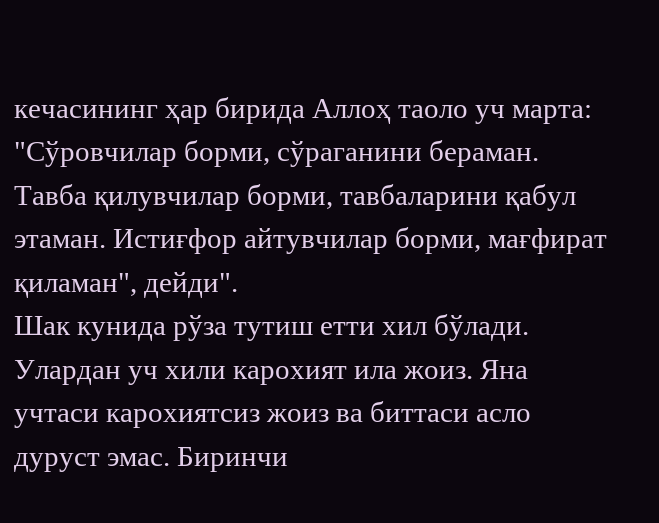кечасининг ҳар бирида Аллоҳ таоло уч марта: "Сўровчилар борми, сўраганини бераман. Тавба қилувчилар борми, тавбаларини қабул этаман. Истиғфор айтувчилар борми, мағфират қиламан", дейди".
Шак кунида рўза тутиш етти хил бўлади. Улардан уч хили карохият ила жоиз. Яна учтаси карохиятсиз жоиз ва биттаси асло дуруст эмас. Биринчи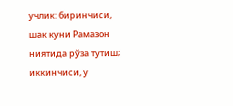учлик: биринчиси, шак куни Рамазон ниятида рўза тутиш; иккинчиси, у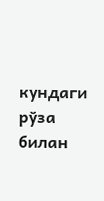кундаги рўза билан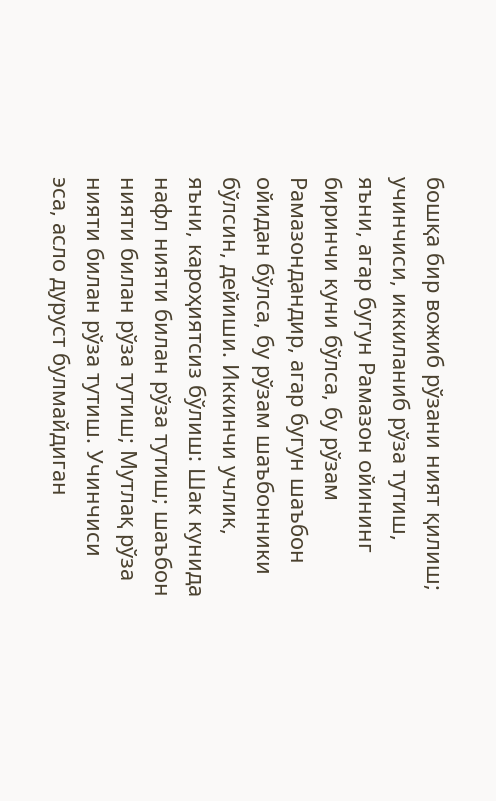бошқа бир вожиб рўзани ният қилиш; учинчиси, иккиланиб рўза тутиш, яъни, агар бугун Рамазон ойининг биринчи куни бўлса, бу рўзам Рамазондандир, агар бугун шаъбон ойидан бўлса, бу рўзам шаъбонники бўлсин, дейиши. Иккинчи учлик, яъни, кароҳиятсиз бўлиш: Шак кунида нафл нияти билан рўза тутиш; шаъбон нияти билан рўза тутиш; Мутлақ рўза нияти билан рўза тутиш. Учинчиси эса, асло дуруст булмайдиган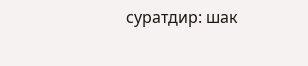суратдир: шак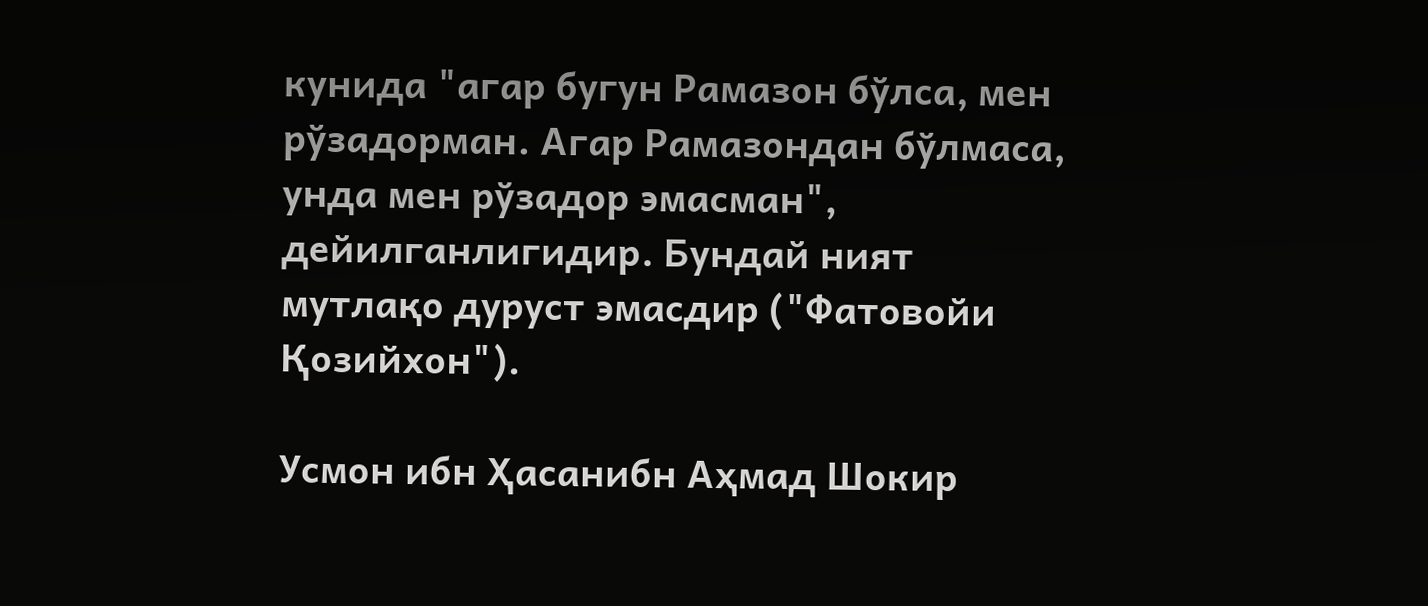кунида "агар бугун Рамазон бўлса, мен рўзадорман. Агар Рамазондан бўлмаса, унда мен рўзадор эмасман", дейилганлигидир. Бундай ният мутлақо дуруст эмасдир ("Фатовойи Қозийхон").

Усмон ибн Ҳасанибн Аҳмад Шокир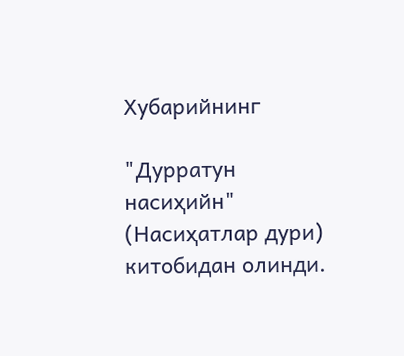Хубарийнинг

"Дурратун насиҳийн" (Насиҳатлар дури) китобидан олинди.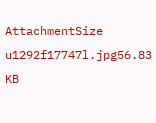AttachmentSize
u1292f17747l.jpg56.83 KB